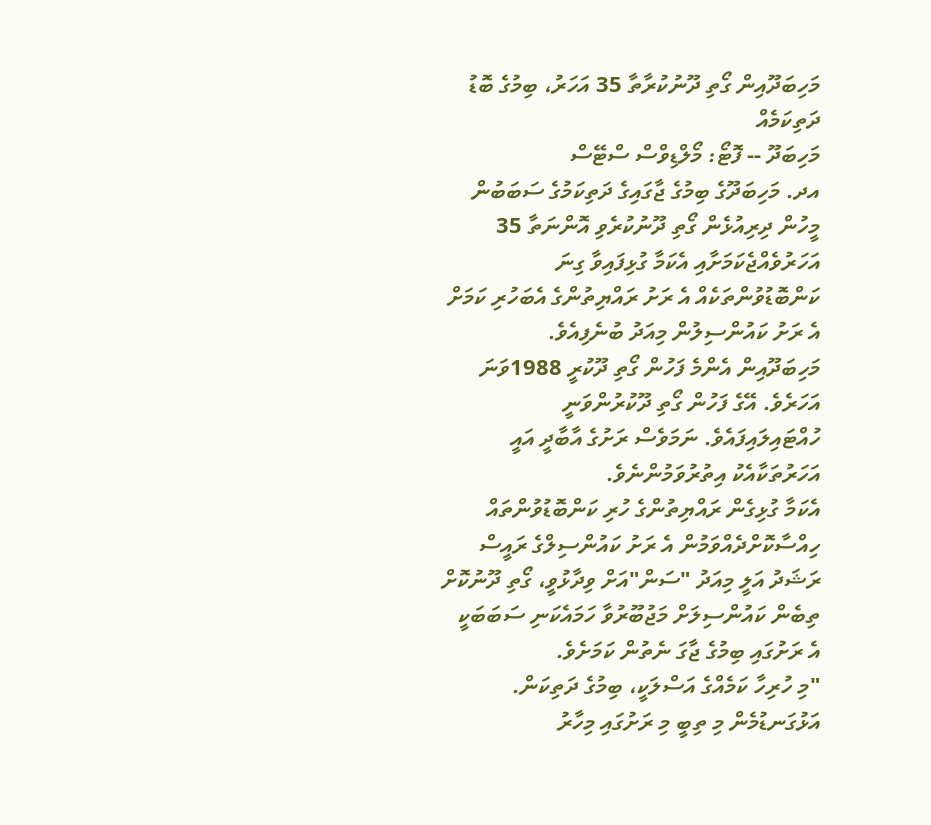މަހިބަދޫއިން ގޯތި ދޫނުކުރާތާ 35 އަހަރު، ބިމުގެ ބޮޑު ދަތިކަމެއް
މަހިބަދޫ -- ފޮޓޯ: މޯލްޑިވްސް ސްޓޭސް
އދ. މަހިބަދޫގެ ބިމުގެ ޖާގައިގެ ދަތިކަމުގެ ސަބަބުން މީހުން ދިރިއުޅެން ގޯތި ދޫނުކުރެވި އޮންނަތާ 35 އަހަރުވެއްޖެކަމަށާއި އެކަމާ ގުޅިފައިވާ ގިނަ ކަންބޮޑުވުންތަކެއް އެ ރަށު ރައްޔިތުންގެ އެބަހުރި ކަމަށް އެ ރަށު ކައުންސިލުން މިއަދު ބުނެފިއެވެ.
މަހިބަދޫއިން އެންމެ ފަހުން ގޯތި ދޫކުރީ 1988ވަނަ އަހަރެވެ. އޭގެ ފަހުން ގޯތި ދޫކުރުންވަނީ ހުއްޓައިލައިފައެވެ. ނަމަވެސް ރަށުގެ އާބާދީ އައީ އަހަރުތަކާއެކު އިތުރުވަމުންނެވެ.
އެކަމާ ގުޅިގެން ރައްޔިތުންގެ ހުރި ކަންބޮޑުވުންތައް ހިއްސާކޮށްދެއްވަމުން އެ ރަށު ކައުންސިލްގެ ރައީސް ރަޝަދު އަލީ މިއަދު "ސަން"އަށް ވިދާޅުވީ، ގޯތި ދޫނުކޮށް ތިބެން ކައުންސިލަށް މަޖުބޫރުވާ ހަމައެކަނި ސަބަބަކީ އެ ރަށުގައި ބިމުގެ ޖާގަ ނެތުން ކަމަށެވެ.
"މި ހުރިހާ ކަމެއްގެ އަސްލަކީ، ބިމުގެ ދަތިކަން. އަޅުގަނޑުމެން މި ތިބީ މި ރަށުގައި މިހާރު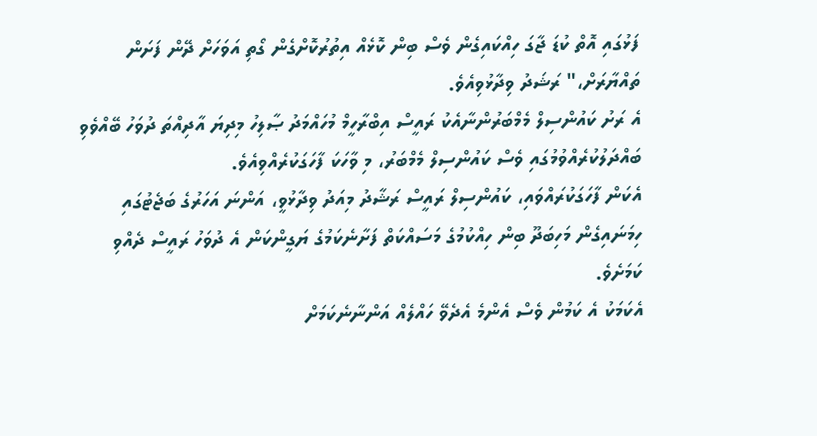ފަޅުގައި އޮތް ކުޑަ ޖާގަ ހިއްކައިގެން ވެސް ބިން ކޮޅެއް އިތުރުކޮށްގެން ގޯތި އަވަހަށް ދޭން ފަށަން ތައްޔާރަށް،" ރަޝަދު ވިދާޅުވިއެވެ.
އެ ރަށު ކައުންސިލް މެމްބަރުންނާއެކު ރައީސް އިބްރާހީމް މުހައްމަދު ޞާލިހު މިދިޔަ އާދިއްތަ ދުވަހު ބޭއްވެވި ބައްދަލުކުރެއްވުމުގައި ވެސް ކައުންސިލް މެމްބަރު، މި ވާހަކަ ފާހަގަކުރެއްވިއެވެ.
އެކަން ފާހަގަކުރައްވައި، ކައުންސިލް ރައީސް ރަޝާދު މިއަދު ވިދާޅުވީ، އަންނަ އަހަރުގެ ބަޖެޓުގައި ހިމަނައިގެން މަހިބަދޫ ބިން ހިއްކުމުގެ މަސައްކަތް ފަށާނެކަމުގެ ޔަގީންކަން އެ ދުވަހު ރައީސް ދެއްވި ކަމަށެވެ.
އެކަމަކު އެ ކަމުން ވެސް އެންމެ އެދެވޭ ހައްލެއް އަންނާނެކަމަށް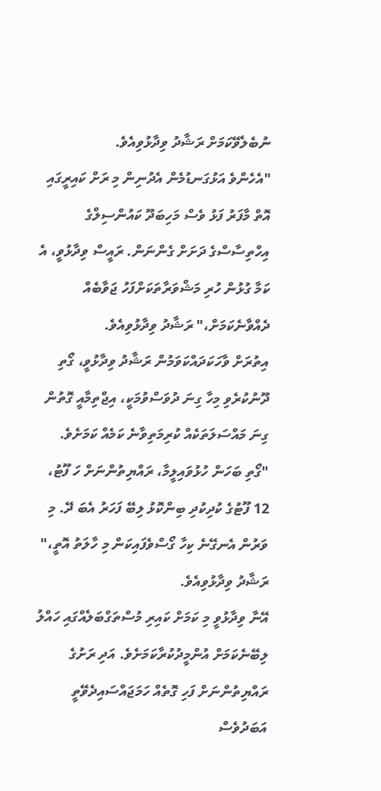ނުބެލެވޭކަމަށް ރަޝާދު ވިދާޅުވިއެވެ.
"އެހެންވެ އަޅުގަނޑުމެން އެދުނިން މި ރަށް ކައިރީގައި އޮތް މާފަރު ފަޅު ވެސް މަހިބަދޫ ކައުންސިލްގެ އިހްތިސާސްގެ ދަށަށް ގެންނަން. ރައީސް ވިދާޅުވީ، އެ ކަމާ ގުޅުން ހުރި މަޝްވަރާތަކަށްފަހު ޖަވާބެއް ދެއްވާނެކަމަށް،" ރަޝާދު ވިދާޅުވިއެވެ.
އިތުރަށް ވާހަކަދައްކަވަމުން ރަޝާދު ވިދާޅުވީ، ގޯތި ދޫނުކުރެވި މިހާ ގިނަ ދުވަސްވުމަކީ، އިޖްތިމާއީ ގޮތުން ގިނަ މައްސަލަތަކެއް ކުރިމަތިވާނެ ކަމެއް ކަމަށެވެ.
"ގޯތި ބަހަން ހުޅުވައިލީމާ، ރައްޔިތުންނަށް ހަ ފޫޓު، 12 ފޫޓުގެ ކުދިކުދި ބިންކޮޅު ލިބޭ ފަހަރު އެބަ ދޭ. މި ވަރުން އެނގޭނެ ކިހާ ގޯސްވެފައިކަން މި ހާލަތު އޮތީ،" ރަޝާދު ވިދާޅުވިއެވެ.
އޭނާ ވިދާޅުވީ މި ކަމަށް ކައިރި މުސްތަގްބަލެއްގައި ހައްލު ލިބޭނެކަމަށް އުންމީދުކުރާކަމަށެވެ. އަދި ރަށުގެ ރައްޔިތުންނަށް ފަހި ގޮތެއް ހަމަޖައްސައިދެވޭތީ އަބަދުވެސް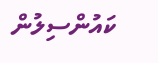ކައުންސިލުން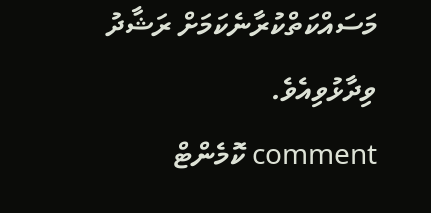މަސައްކަތްކުރާނެކަމަށް ރަޝާދު ވިދާޅުވިއެވެ.
comment ކޮމެންޓް